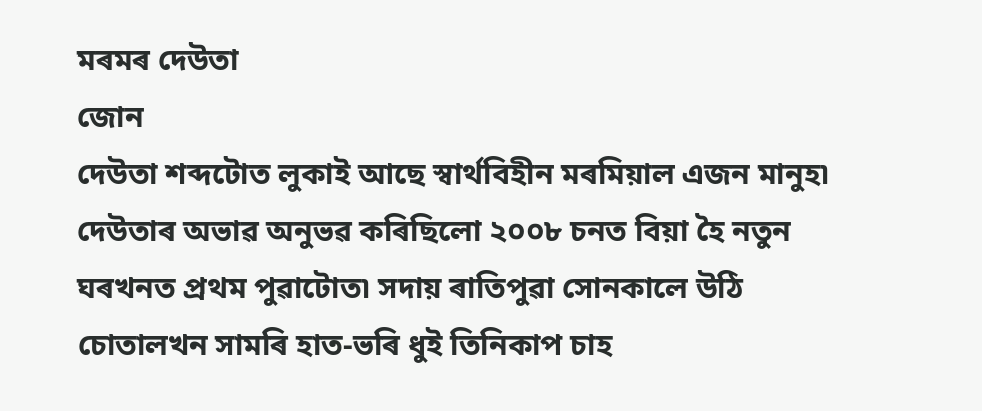মৰমৰ দেউতা
জোন
দেউতা শব্দটোত লুকাই আছে স্বাৰ্থবিহীন মৰমিয়াল এজন মানুহ৷ দেউতাৰ অভাৱ অনুভৱ কৰিছিলো ২০০৮ চনত বিয়া হৈ নতুন ঘৰখনত প্ৰথম পুৱাটোত৷ সদায় ৰাতিপুৱা সোনকালে উঠি চোতালখন সামৰি হাত-ভৰি ধুই তিনিকাপ চাহ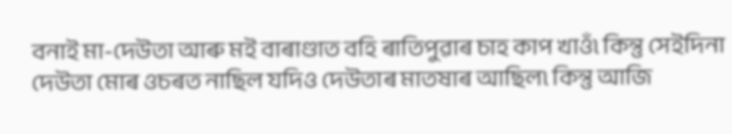বনাই মা-দেউতা আৰু মই বাৰাণ্ডাত বহি ৰাতিপুৱাৰ চাহ কাপ খাওঁ৷ কিন্তু সেইদিনা দেউতা মোৰ ওচৰত নাছিল যদিও দেউতাৰ মাতষাৰ আছিল৷ কিন্তু আজি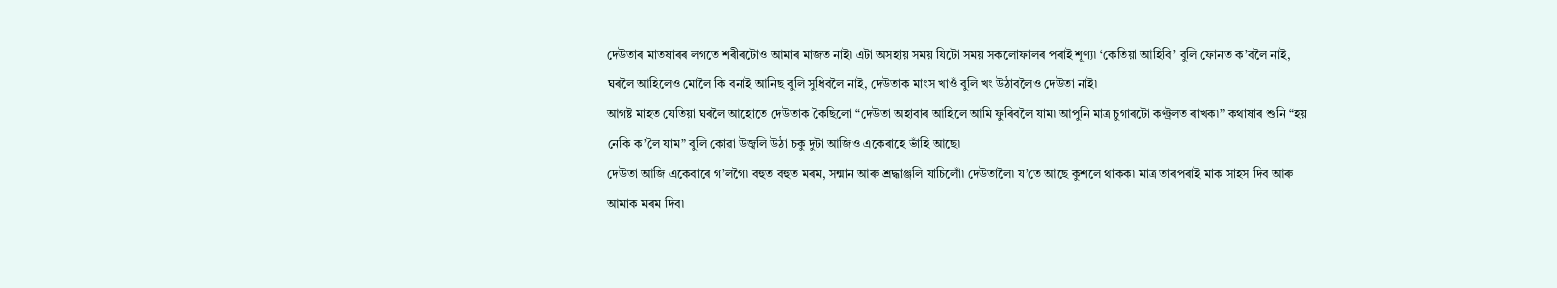দেউতাৰ মাতষাৰৰ লগতে শৰীৰটোও আমাৰ মাজত নাই৷ এটা অসহায় সময় যিটো সময় সকলোফালৰ পৰাই শূণ্য৷ ‘কেতিয়া আহিবি’ বুলি ফোনত ক’বলৈ নাই, ঘৰলৈ আহিলেও মোলৈ কি বনাই আনিছ বুলি সুধিবলৈ নাই, দেউতাক মাংস খাওঁ বুলি খং উঠাবলৈও দেউতা নাই৷
আগষ্ট মাহত যেতিয়া ঘৰলৈ আহোতে দেউতাক কৈছিলো “দেউতা অহাবাৰ আহিলে আমি ফুৰিবলৈ যাম৷ আপুনি মাত্ৰ চুগাৰটো কণ্ট্ৰলত ৰাখক৷” কথাষাৰ শুনি “হয় নেকি ক’লৈ যাম” বুলি কোৱা উজ্বলি উঠা চকু দুটা আজিও একেৰাহে ভাঁহি আছে৷
দেউতা আজি একেবাৰে গ’লগৈ৷ বহুত বহুত মৰম, সন্মান আৰু শ্ৰদ্ধাঞ্জলি যাচিলোঁ৷ দেউতালৈ৷ য’তে আছে কুশলে থাকক৷ মাত্ৰ তাৰপৰাই মাক সাহস দিব আৰু আমাক মৰম দিব৷